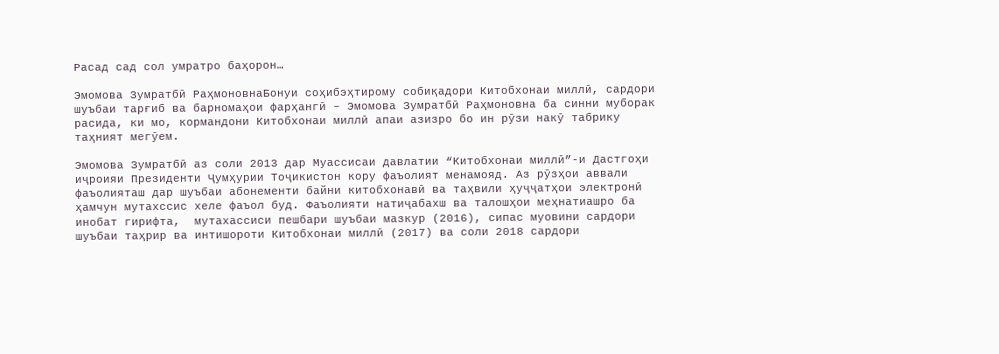Расад сад сол умратро баҳорон…

Эмомова Зумратбӣ РаҳмоновнаБонуи соҳибэҳтирому собиқадори Китобхонаи миллӣ, сардори шуъбаи тарғиб ва барномаҳои фарҳангӣ – Эмомова Зумратбӣ Раҳмоновна ба синни муборак расида, ки мо, кормандони Китобхонаи миллӣ апаи азизро бо ин рӯзи накӯ табрику таҳният мегӯем.

Эмомова Зумратбӣ аз соли 2013 дар Муассисаи давлатии “Китобхонаи миллӣ”-и Дастгоҳи иҷроияи Президенти Ҷумҳурии Тоҷикистон кору фаъолият менамояд. Аз рӯзҳои аввали фаъолияташ дар шуъбаи абонементи байни китобхонавӣ ва таҳвили ҳуҷҷатҳои электронӣ ҳамчун мутахссис хеле фаъол буд. Фаъолияти натиҷабахш ва талошҳои меҳнатиашро ба инобат гирифта,  мутахассиси пешбари шуъбаи мазкур (2016), сипас муовини сардори шуъбаи таҳрир ва интишороти Китобхонаи миллӣ (2017) ва соли 2018 сардори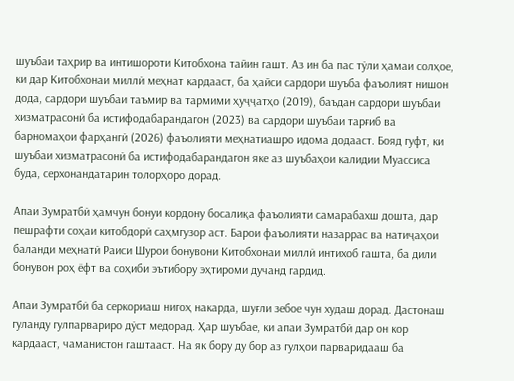шуъбаи таҳрир ва интишороти Китобхона тайин гашт. Аз ин ба пас тӯли ҳамаи солҳое, ки дар Китобхонаи миллӣ меҳнат кардааст, ба ҳайси сардори шуъба фаъолият нишон дода, сардори шуъбаи таъмир ва тармими ҳуҷҷатҳо (2019), баъдан сардори шуъбаи хизматрасонӣ ба истифодабарандагон (2023) ва сардори шуъбаи тарғиб ва барномаҳои фарҳангӣ (2026) фаъолияти меҳнатиашро идома додааст. Бояд гуфт, ки шуъбаи хизматрасонӣ ба истифодабарандагон яке аз шуъбаҳои калидии Муассиса буда, серхонандатарин толорҳоро дорад.

Апаи Зумратбӣ ҳамчун бонуи кордону босалиқа фаъолияти самарабахш дошта, дар пешрафти соҳаи китобдорӣ саҳмгузор аст. Барои фаъолияти назаррас ва натиҷаҳои баланди меҳнатӣ Раиси Шурои бонувони Китобхонаи миллӣ интихоб гашта, ба дили бонувон роҳ ёфт ва соҳиби эътибору эҳтироми дучанд гардид.

Апаи Зумратбӣ ба серкориаш нигоҳ накарда, шуғли зебое чун худаш дорад. Дастонаш гуланду гулпарвариро дӯст медорад. Ҳар шуъбае, ки апаи Зумратбӣ дар он кор кардааст, чаманистон гаштааст. На як бору ду бор аз гулҳои парваридааш ба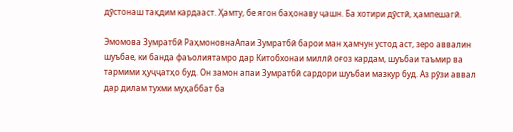дӯстонаш тақдим кардааст. Ҳамту, бе ягон баҳонаву ҷашн. Ба хотири дӯстӣ, ҳампешагӣ.

Эмомова Зумратбӣ РаҳмоновнаАпаи Зумратбӣ барои ман ҳамчун устод аст, зеро аввалин шуъбае, ки банда фаъолиятамро дар Китобхонаи миллӣ оғоз кардам, шуъбаи таъмир ва тармими ҳуҷҷатҳо буд. Он замон апаи Зумратбӣ сардори шуъбаи мазкур буд. Аз рӯзи аввал дар дилам тухми муҳаббат ба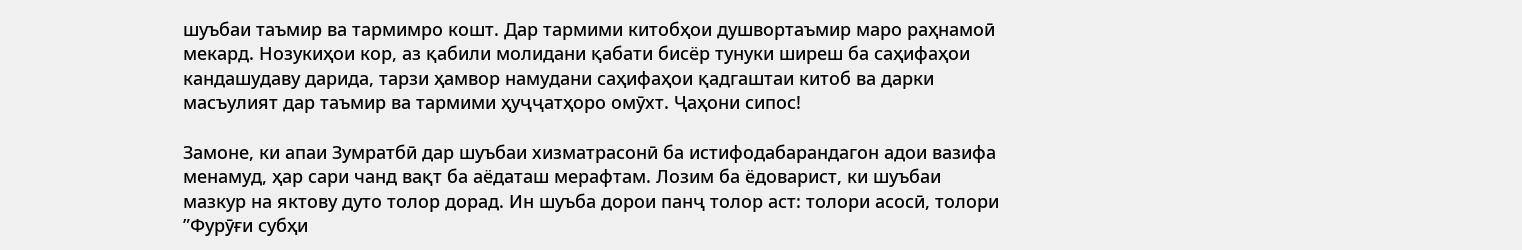шуъбаи таъмир ва тармимро кошт. Дар тармими китобҳои душвортаъмир маро раҳнамоӣ мекард. Нозукиҳои кор, аз қабили молидани қабати бисёр тунуки ширеш ба саҳифаҳои кандашудаву дарида, тарзи ҳамвор намудани саҳифаҳои қадгаштаи китоб ва дарки масъулият дар таъмир ва тармими ҳуҷҷатҳоро омӯхт. Ҷаҳони сипос!

Замоне, ки апаи Зумратбӣ дар шуъбаи хизматрасонӣ ба истифодабарандагон адои вазифа менамуд, ҳар сари чанд вақт ба аёдаташ мерафтам. Лозим ба ёдоварист, ки шуъбаи мазкур на яктову дуто толор дорад. Ин шуъба дорои панҷ толор аст: толори асосӣ, толори ”Фурӯғи субҳи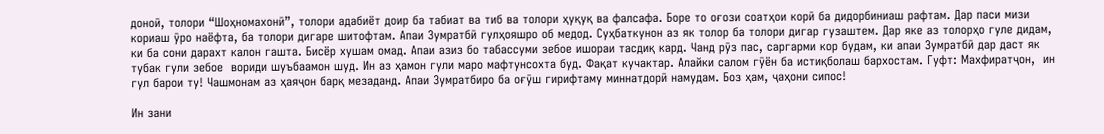доноӣ, толори “Шоҳномахонӣ”, толори адабиёт доир ба табиат ва тиб ва толори ҳуқуқ ва фалсафа. Боре то оғози соатҳои корӣ ба дидорбиниаш рафтам. Дар паси мизи кориаш ӯро наёфта, ба толори дигаре шитофтам. Апаи Зумратбӣ гулҳояшро об медод. Суҳбаткунон аз як толор ба толори дигар гузаштем. Дар яке аз толорҳо гуле дидам, ки ба сони дарахт калон гашта. Бисёр хушам омад. Апаи азиз бо табассуми зебое ишораи тасдиқ кард. Чанд рӯз пас, саргарми кор будам, ки апаи Зумратбӣ дар даст як тубак гули зебое  вориди шуъбаамон шуд. Ин аз ҳамон гули маро мафтунсохта буд. Фақат кучактар. Алайки салом гӯён ба истиқболаш бархостам. Гуфт: Махфиратҷон,  ин гул барои ту! Чашмонам аз ҳаяҷон барқ мезаданд. Апаи Зумратбиро ба оғӯш гирифтаму миннатдорӣ намудам. Боз ҳам, ҷаҳони сипос!

Ин зани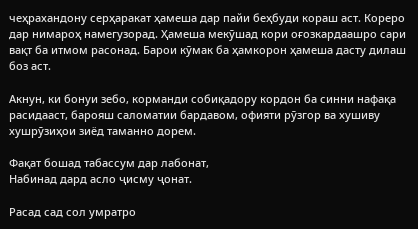чеҳрахандону серҳаракат ҳамеша дар пайи беҳбуди кораш аст. Кореро дар нимароҳ намегузорад. Ҳамеша мекӯшад кори оғозкардаашро сари вақт ба итмом расонад. Барои кӯмак ба ҳамкорон ҳамеша дасту дилаш боз аст.

Акнун, ки бонуи зебо, корманди собиқадору кордон ба синни нафақа расидааст, барояш саломатии бардавом, офияти рӯзгор ва хушиву хушрӯзиҳои зиёд таманно дорем.

Фақат бошад табассум дар лабонат,
Набинад дард асло ҷисму ҷонат.

Расад сад сол умратро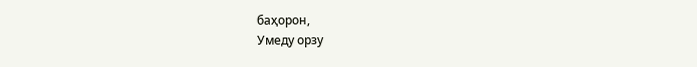баҳорон,
Умеду орзу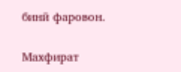бинӣ фаровон.

Махфират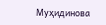Муҳидинова